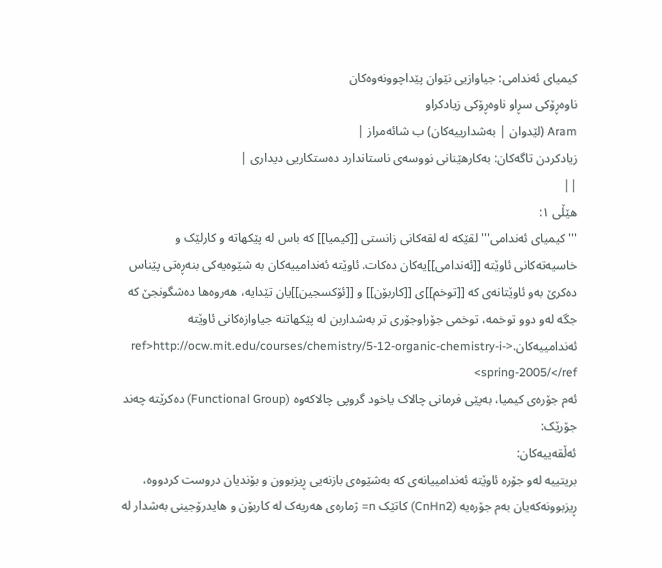کیمیای ئەندامی: جیاوازیی نێوان پێداچوونەوەکان
ناوەڕۆکی سڕاو ناوەڕۆکی زیادکراو
Aram (لێدوان | بەشدارییەکان) ب شائەمراز |
زیادکردن تاگەکان: بەکارھێنانی نووسەی ناستاندارد دەستکاریی دیداری |
||
ھێڵی ١:
'''کیمیای ئەندامی''' لقێکە لە لقەکانی زانستی [[کیمیا]] کە باس لە پێکھاتە و کارلێک و خاسیەتەکانی ئاوێتە [[ئەندامی]]یەکان دەکات. ئاوێتە ئەندامییەکان بە شێوەیەکی بنەڕەتی پێناس دەکرێ بەو ئاوێتانەی کە [[توخم]]ی [[کاربۆن]] و [[ئۆکسجین]]یان تێدایە، ھەروەھا دەشگونجێ کە جگە لەو دوو توخمە، توخمی جۆراوجۆری تر بەشداربن لە پێکھاتنە جیاوازەکانی ئاوێتە ئەندامییەکان.<ref>http://ocw.mit.edu/courses/chemistry/5-12-organic-chemistry-i-spring-2005/</ref>
ئەم جۆرەی کیمیا، بەپێی فرمانی چالاک یاخود گروپی چالاکەوە (Functional Group) دەکرێتە چەند جۆرێک:
ئەڵقەییەکان:
بریتییە لەو جۆرە ئاوێتە ئەندامییانەی کە بەشێوەی بازنەیی ڕیزبوون و بۆندیان دروست کردووە، ڕیزبوونەکەیان بەم جۆرەیە (CnHn2) کاتێک n= ژمارەی هەریەک لە کاربۆن و هایدرۆجینی بەشدار لە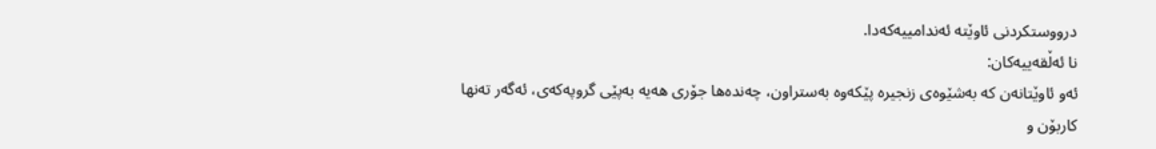درووستکردنی ئاوێتە ئەندامییەکەدا.
نا ئەڵقەییەکان:
ئەو ئاوێتانەن کە بەشێوەی زنجیرە پێکەوە بەستراون، چەندەها جۆری هەیە بەپێی گروپەکەی، ئەگەر تەنها کاربۆن و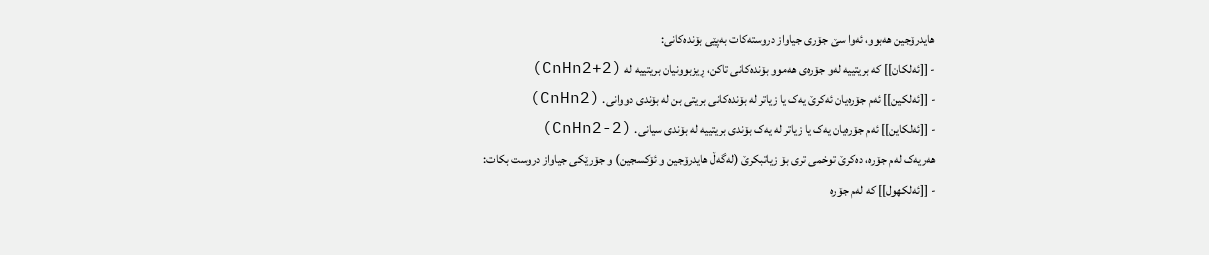هایدرۆجین هەبوو، ئەوا سێ جۆری جیاواز دروستەکات بەپێی بۆندەکانی:
- [[ئەلکان]] کە بریتییە لەو جۆرەی هەموو بۆندەکانی تاکن، ڕیزبوونیان بریتییە لە (CnHn2+2)
- [[ئەلکین]] ئەم جۆرەیان ئەکرێ یەک یا زیاتر لە بۆندەکانی بریتی بن لە بۆندی دووانی. (CnHn2)
- [[ئەلکاین]] ئەم جۆرەیان یەک یا زیاتر لە یەک بۆندی بریتییە لە بۆندی سیانی. (CnHn2-2)
هەریەک لەم جۆرە، دەکرێ توخمی تری بۆ زیاتبکرێ (لەگەڵ هایدرۆجین و ئۆکسجین) و جۆرێکی جیاواز دروست بکات:
- [[ئەلکھول]] کە لەم جۆرە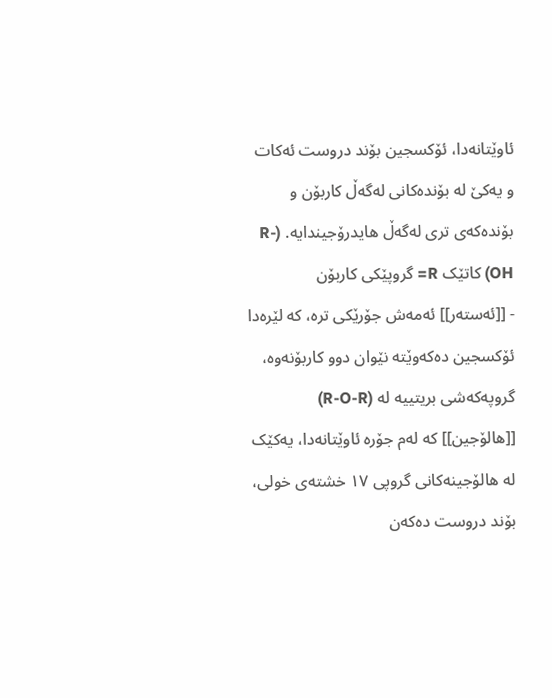ئاوێتانەدا، ئۆکسجین بۆند دروست ئەکات و یەکێ لە بۆندەکانی لەگەڵ کاربۆن و بۆندەکەی تری لەگەڵ هایدرۆجیندایە. (R-OH) کاتێک R= گروپێکی کاربۆن
- [[ئەستەر]] ئەمەش جۆرێکی ترە، کە لێرەدا ئۆکسجین دەکەوێتە نێوان دوو کاربۆنەوە، گروپەکەشی بریتییە لە (R-O-R)
[[ھالۆجین]] کە لەم جۆرە ئاوێتانەدا، یەکێک لە هالۆجینەکانی گروپی ١٧ خشتەی خولی، بۆند دروست دەکەن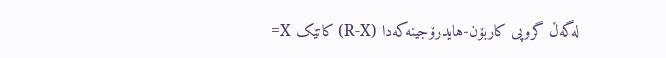لەگەڵ گروپی کاربۆن-هایدرۆجینەکەدا (R-X) کاتێک X=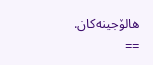هالۆجینەکان.
==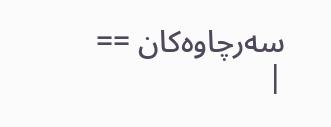سەرچاوەکان ==
|